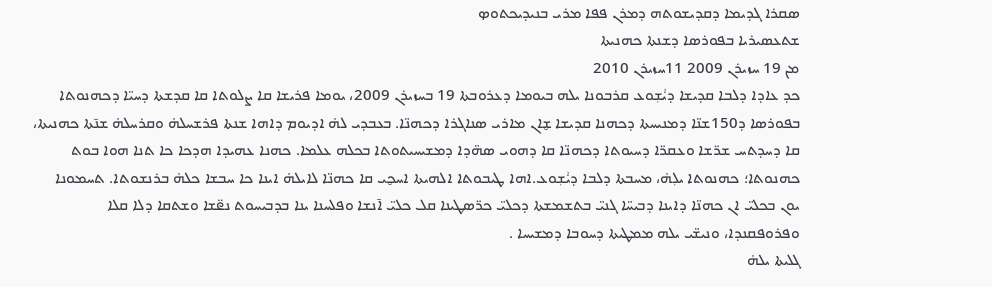ܣܩܪܐ ܓܕܝܡܐ ܕܩܕܝܫܘܬܗ ܕܡܪܢ ܦܦܐ ܡܪܝ ܒܢܝܕܝܟܬܘܤ
ܫܬܥܣܝܪܝܐ ܒܦܘܪܣܐ ܕܫܢܬܐ ܟܗܢܝܬܐ
ܡܢ 19 ܚܙܝܪܢ 2009 11ܚܙܝܪܢ 2010
ܟܕ ܥܐܕܐ ܕܠܒܐ ܩܕܝܫܐ ܕܝܑܫ݂ܘܥ ܩܪܒܘܢܐ ܝܠܗ ܒܝܘܡܐ ܕܥܪܘܒܬܐ 19 ܒܚܙܝܪܢ 2009، ܝܘܡܐ ܦܪܝܫܐ ܩܐ ܨܠܘܬܐ ܩܐ ܩܕܫܬܐ ܕܚܝ̈ܐ ܕܟܗܢܘܬܐ ܒܦܘܪܣܐ ܕ150ܫܢ̈ܐ ܕܡܢܝܚܬܐ ܕܟܗܢܐ ܩܕܝܫܐ ܫ̮ܐܢ ܡܐܪܝ ܣܢܐܓܪܐ ܕܟܗܢ̈ܐ. ܒܥܒܕܝ ܠܗ̇ ܐܕܝܘܡ ܕܐܗܐ ܫܢܬܐ ܦܪܫܚܠܗ̇ ܘܩܪܚܠܗ̇ ܫܢ̄ܬܐ ܟܗܢܝܬܐ، ܩܐ ܕܚܕܬܚ ܫܪ̈ܫܐ ܘܥܩܪ̈ܐ ܕܚܝܘܬܐ ܕܟܗܢ̈ܐ ܩܐ ܕܗܘܝ ܣܗ̈ܕܐ ܕܡܫܝܚܝܬܘܬܐ ܒܟܠܗ ܥܠܡܐ. ܟܗܢܐ ܥܗܝܕܐ ܗܕܟܐ ܟܐ ܬܢܐ ܗܘܐ ܒܘܬ ܟܗܢܘܬܐ؛ ܟܗܢܘܬܐ ܝܠ݂ܗ̇، ܡܚܒܬܐ ܕܠܒܐ ܕܝܑܫ݂ܘܥ.ܐܗܐ ܛܝܒܘܬܐ ܐܠܗܝܬܐ ܐܚܟ̮ܝ ܩܐ ܟܗܢ̈ܐ ܠܐܝܠܗ̇ ܐܝܢܐ ܟܐ ܚܒܫܐ ܟܠܗ̇ ܒܪܢܫܘܬܐ. ܬܚܡܘܢܐ ܝܘܢ ܒܟܠܝ̈ ܐܢ ܟܗܢ̈ܐ ܕܐܝܢܐ ܕܒܝܚ̈ܐ ܓܢܝ̈ ܒܬܫܡܫܬܐ ܕܟܠܝ̈ ܟܪ̈ܣܛܝܢܐ ܩܠ ܟܠܝ̈ ܐ̄ܢܫܐ ܘܦܠܚܢܐ ܝܢܐ ܒܕܒܝܚܘܬ ܢܧܫܐ ܘܫܬܩܐ ܕܠܐ ܩܠܐ ܘܦܪܘܦܩܢܕܐ، ܘܢܝܫ̈ܝ ܝܠܗ ܡܡܛܝܬܐ ܕܚܘܒܐ ܕܡܫܝܚܐ .
ܓܠܝܬܐ ܝܠܗ̇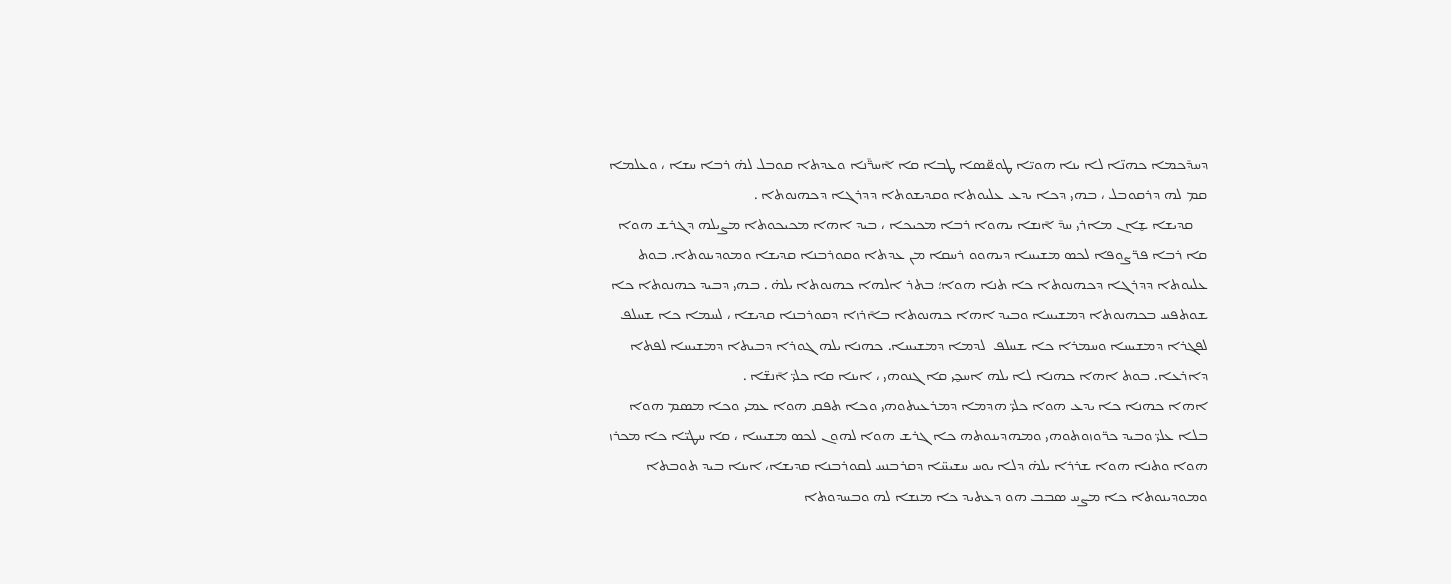ܕܚܕ̄ܟܡܐ ܟܗܢ̈ܐ ܠܐ ܝܢܐ ܗܘܝ̈ܐ ܛܘܧܣܐ ܛܒܐ ܩܐ ܐ̄ܚܪ̈̄ܢܐ ܘܥܕܬܐ ܩܘܒܠ ܠܗ̇ ܪܒܐ ܚܫܐ ، ܘܥܠܡܐ ܩܡ ܠܗ ܕܪܩܘܒܠ ، ܒܗܝ ܕܟܐ ܝܕܥ ܥܠܝܘܬܐ ܘܩܕܝܫܘܬܐ ܕܕܪܓܐ ܕܟܗܢܘܬܐ .
    ܩܕܝܫܐ ܫ̮ܐܢ ܡܐܪܝ ܚܕ̄ ܐ̄ܢܫܐ ܝܗܘܐ ܪܒܐ ܡܟܝܟܐ ، ܒܝܕ ܐܗܐ ܡܟܝܟܘܬܐ ܡܨܝܠܗ ܕܓܪܫ ܗܘܐ ܩܐ ܪܒܐ ܦܪ̈ܨܘܦܐ ܠܟܤ ܡܫܝܚܐ ܕܝܗܘܘ ܪܚܩܐ ܡܢ ܥܕܬܐ ܘܩܘܪܒܢܐ ܩܕܝܫܐ ܘܡܘܕܝܢܘܬܐ. ܒܘܬ ܥܠܝܘܬܐ ܕܕܪܓܐ ܕܟܗܢܘܬܐ ܟܐ ܬܢܐ ܗܘܐ؛ ܒܬܪ ܐܠܗܐ ܟܗܢܘܬܐ ܝܠܗ̇ . ܒܗܝ ܕܒܝܕ ܟܗܢܘܬܐ ܟܐ ܫܘܬܦܚ ܒܟܗܢܘܬܐ ܕܡܫܝܚܐ ܘܒܝܕ ܐܗܐ ܟܗܢܘܬܐ ܒܐ̄ܪܙܐ ܕܩܘܪܒܢܐ ܩܕܝܫܐ ، ܠܚܡܐ ܟܐ ܫܚܠܦ ܠܦܓܪܐ ܕܡܫܝܚܐ ܘܚܡܪܐ ܟܐ ܫܚܠܦ  ܠܕܡܐ ܕܡܫܝܚܐ. ܟܗܢܐ ܝܠܗ ܓܘܪܐ ܕܒܝܬܐ ܕܡܫܝܚܐ ܠܦܬܐ ܕܐܪܥܐ. ܒܘܬ ܐܗܐ ܟܗܢܐ ܠܐ ܝܠܗ ܐܚܟ̮ܝ ܩܐ ܓܢܘܗܝ ، ܐܝܢܐ ܩܐ ܟܠܝ̈ ܐ̄ܢܫ̈ܐ .
ܐܗܐ ܟܗܢܐ ܟܐ ܝܕܥ ܗܘܐ ܟܠܝ̈ ܗܕܡܐ ܕܡܪܥܝܬܘܗܝ ܘܟܐ ܬܦܩ ܗܘܐ ܥܡܝ ܘܟܐ ܡܣܡ ܗܘܐ ܒܠܐ ܥܠܝ̈ ܘܒܝܕ ܟܪ̈ܘܙܘܬܘܗܝ ܘܡܗܕܝܢܘܬܗ ܟܐ ܓܪܫ ܗܘܐ ܠܗܘܢ ܠܟܤ ܡܫܝܚܐ ، ܩܐ ܚܛܝ̈ܐ ܟܐ ܡܟܪܙ ܗܘܐ ܘܬܢܐ ܗܘܐ ܫܪܪܐ ܝܠܗ̇ ܕܠܐ ܝܘܚ ܚܫܝܚ̈ܐ ܕܩܪܒܢܚ ܠܩܘܪܒܢܐ ܩܕܝܫܐ، ܐܝܢܐ ܒܝܕ ܬܘܒܬܐ ܘܡܘܕܝܢܘܬܐ ܟܐ ܡܨܚ ܣܒܒ ܗܘ ܕܥܬܝܕ ܟܐ ܡܢܫܐ ܠܗ ܘܒܚܕܘܬܐ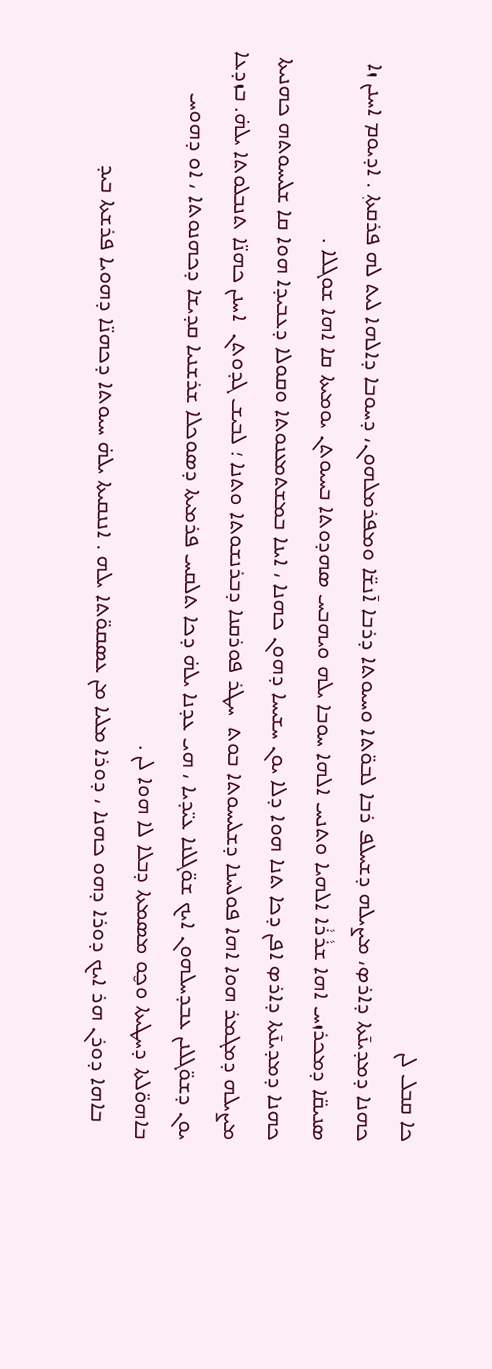ܟܐ ܩܒܠ ܠܢ
ܟܗܢܐ ܕܡܕܝܢ̄ܬܐ ܕܐܪܤ، ܡܨܝܠܗ ܕܫܚܠܦ ܪܒܐ ܠܒܘ̈ܬܐ ܘܚܝܘܬܐ ܕܪܒܐ ܐ̄ܢܫ̈ܐ ܘܡܦܪܡܠܗܘܢ، ܕܚܘܒܐ ܕܐܠܗܐ ܠܝܬ ܠܗ ܦܪܩܬܐ݂ . ܐܕܝܘܡ ܐܚܢܢ ܙܐ ܣܢܝܩ̈ܐ ܕܡܟܪܙܚ ܐܗܐ ܫܪܵܪܵܐ ܐܠܗܝܐ ܘܬܢܚ ܐܠܗܐ ܚܘܒܐ ܝܠܗ ܘܝܗܒܚ ܣܗܕܘܬܐ ܒܚܝܘܬܢ ܝܘܡܝܬܐ ܩܐ ܐܗܐ ܫܘܓܠܐ .
ܟܗܢܐ ܕܡܕܝܢ̄ܬܐ ܕܐܪܤ ܐܦܢ ܕܟܐ ܬܢܐ ܗܘܐ ܕܠܐ ܝܘܢ ܚܫܝܚܐ ܕܗܘܢ ܟܗܢܐ ، ܐܝܢܐ ܒܡܫܬܡܥܢܘܬܐ ܘܩܘܠܐ ܕܥܒܝܕܐ ܗܘܐ ܩܐ ܫܠܝܚܘܬܗ ܟܗܢܝܬܐ ܡܨܝܠܗ ܕܡܓܡܪ ܗܘܐ ܐܗܐ ܦܘܠܚܢܐ ܕܫܠܝܚܘܬܐ ܒܘܬ  ܚܛܪ ܦܘܪܩܢܐ ܕܒܪܢܫܘܬܐ ܘܬܢܐ ؛ ܠܒܝܫ ܓܕܘܬܢ  ܐܚܢܢ ܟܗܢ̈ܐ ܬܢܒܠܘܬܐ ܝܠܗ̇. ܒܙܕܥܐ ܝܘܢ ܕܫܘ̈ܓܠܢܢ ܥܒܕܚܠܗܘܢ ܐܝܟ ܫܘ̈ܓܠܢܐ ܥܝ̈ܕܝܐ ، ܗܝ ܥܕܢܐ ܝܠܗ̇ ܕܟܐ ܬܠܩܚ ܦܪܡܝܬܐ ܕܣܘܟܠܐ ܫܪܫܢܝܐ ܩܕܝܫܐ ܕܟܗܢܘܬܐ ، ܐܘ ܕܗܘܚ ܒܐܗܘ̈ܠܬܐ ܕܚܛܝܬܐ ܘܟ̮ܘ ܡܣܡܬܐ ܕܒܠܐ ܠܐ ܗܘܐ ܠܢ .
   ܒܐܗܐ ܕܘܪܢ ܗܪ ܐܝܟ ܕܘܪܐ ܕܗܘ ܟܗܢܐ ، ܕܘܪܐ ܡܠܝܐ ܡܢ ܥܣܩܘ̈ܬܐ ܝܠܗ . ܐܢܢܩܝܬܐ ܝܠܗ̇ ܚܝܘܬܐ ܕܟܗܢ̈ܐ ܕܗܘܝܐ ܦܪܫܬܐ ܒܝܕ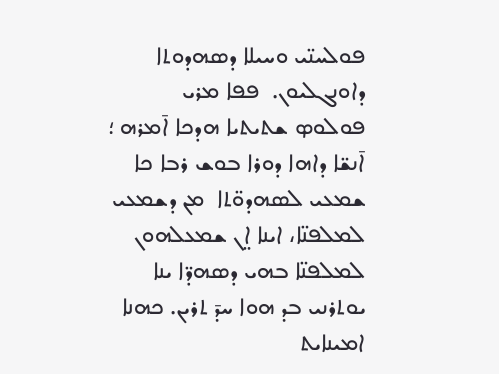ܦܘܠܚܢ̈ܝ ܘܚܝܠܐ ܕܣܗܕܘܬܐ ܕܐܘܢܓܠܝܘܢ.  ܦܦܐ ܡܪܝ ܦܘܠܘܤ ܫܬܝܬܝܐ ܗܕܟܐ ܐ̄ܡܪܗ ؛ ܐ̄ܢܫ̈ܐ ܕܐܗܐ ܕܘܪܐ ܒܘܫ ܪܒܐ ܟܐ ܫܡܥܝ ܠܣܗܕܘ̈ܬܐ  ܡܢ ܕܫܡܥܝ ܠܡܠܦܢ̈ܐ، ܐܝܢܐ ܐ̤ܢ ܫܡܥܠܗܘܢ  ܠܡܠܦܢ̈ܐ ܒܗܝ ܕܣܗܕ̈ܐ ܝܢܐ  ܝܘܬܪܢܝ ܒܕ ܗܘܐ ܚܕ̄ ܬܪܝܢ. ܟܗܢܐ ܐܡܝܢܐܝܬ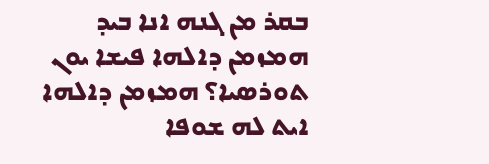ܒܩܪ ܡܢ ܓܢܗ ܐܢܐ ܒܝܕ ܗܡܙܡܢ ܕܐܠܗܐ ܦܝܫܐ ܝܘܢ ܬܘܪܣܝܐ؟ ܗܡܙܡܢ ܕܐܠܗܐ ܐܝܬ ܠܗ ܫܘܦܐ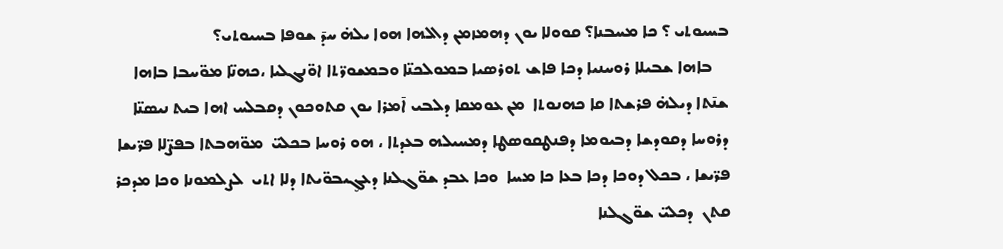ܒܚܝܘܬܝ ؟ ܟܐ ܡܚܒܢܐ؟ ܩܘܘܠܐ ܝܘܢ ܕܗܡܙܡܢ ܕܐܠܗܐ ܗܘܐ ܝܠܗ̇ ܚܕ̄ ܫܘܦܐ ܒܚܝܘܬܝ؟
    ܒܐܗܐ ܫܒܝܠܐ ܪܘܚܢܝܐ ܕܟܐ ܦܐܫ ܬܘܪܣܝܐ ܒܡܘܠܟܢ̈ܐ ܘܒܡܫܘܪ̈ܬܐ ܐܘ̈ܢܓܠܝܐ ،ܟܗܢ̈ܐ ܡܘ̈ܚܒܐ ܒܐܗܐ ܫܢ̄ܬܐ ܕܝܠܗ̇ ܦܪܫܬܐ ܩܐ ܟܗܢܘܬܐ  ܡܢ ܥܘܡܩܐ ܕܠܒܝ ܐ̄ܡܪܐ ܝܘܢ ܩܬܘܟܘܢ ܕܩܒܠܚ ܐܗܐ ܒܝܬ ܢܝܣܢ̈ܐ   ܕܪܘܚܐ ܕܩܘܕܫܐ ܕܒܝܘܡܐ ܕܦܢܛܩܘܣܛܐ ܕܡܚܝܠܗ ܒܥܕܬܐ ، ܗܘ ܪܘܚܐ ܒܟܠܝ̈  ܡܘ̈ܗܒܬܐ ܒܦܨ̈ܠܐ ܦܪ̈ܝܫܐ ܦܪ̈ܝܫܐ ، ܒܟܠ ܕܘܟܐ ܕܟܐ ܒܥܐ ܟܐ ܡܚܐ  ܘܟܐ ܥܒܕ ܫܘ̈ܓܠܢܐ ܕܥܓ̮ܝܒܘ̈ܝܬܐ ܕܠܐ ܐܬܝ  ܠܨܠܡܘܢܐ ܘܟܐ ܡܕܟܪ  ܩܬܢ  ܕܟܠܝ̈ ܫܘ̈ܓܠܢܐ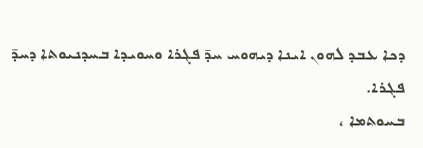ܕܟܐ ܥܒܕ ܠܗܘܢ ܐܝܢܐ ܕܝܗܘܚ ܚܕ̄ ܦܓܪܐ ܘܚܘܝܕܐ ܒܚܕܢܝܘܬܐ ܕܚܕ̄ ܦܓܪܐ.
ܒܚܘܬܡܐ ،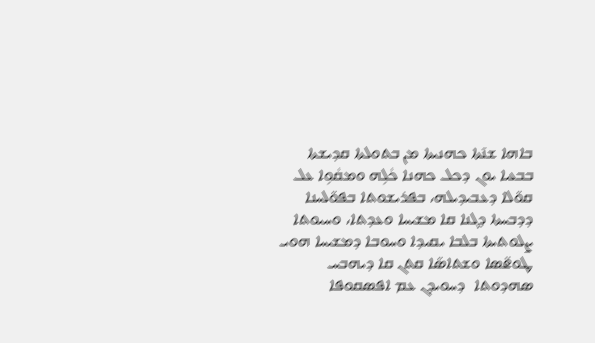ܒܐܗܐ ܫܢ̄ܬܐ ܟܗܢܝܬܐ ܡܢ ܒܬܘܠܬܐ ܩܕܝܫܬܐ ܒܒܥܝܐ ܝܘܢ ܕܟܠ ܟܗܢܐ ܟܵܠܹܗ ܘܡܩܵܘܹܐ ܥܠ ܩܘ̈ܠܐ ܕܥܒܝܕܝܠܗ، ܒܦܪܝܫܘܬܐ ܒܦܘ̈ܠܚܢܐ ܕܕܒܚܬܐ ܕܓܢܐ ܩܐ ܡܫܝܚܐ ܘܥܕܬܐ، ܘܚܝܘܬܐ ܨܠܘܬܝܬܐ ܒܠܒܐ ܝܩܝܕܐ ܘܚܘܒܐ ܕܡܫܝܚܐ ܗܘܝ ܛܘܧܣܐ ܘܫܬܐܣ̈ܐ ܩܬܢ ܩܐ ܕܝܗܒܚ ܣܗܕܘܬܐ  ܕܚܘܝܕܢ ܥܡ ܐܦܣܩܘܦܐ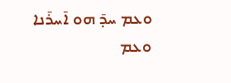ܘܥܡ ܚܕ̄ ܗܘ ܐ̄ܚܪ̄ܢܐ ܘܥܡ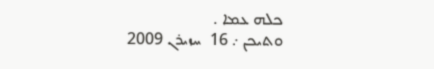ܟܠܗ ܥܡܐ .
ܘܬܝܟܢ ܇ 16  ܚܙܝܪܢ 2009